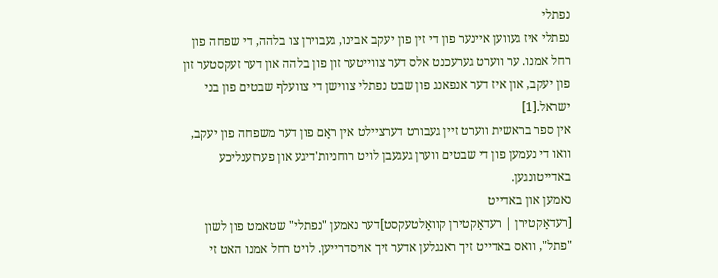נפתלי
נפתלי איז געווען איינער פון די זין פון יעקב אבינו, געבוירן צו בלהה, די שפחה פון רחל אמנו. ער ווערט גערעכנט אלס דער צווייטער זון פון בלהה און דער זעקסטער זון פון יעקב, און איז דער אנפאנג פון שבט נפתלי צווישן די צוועלף שבטים פון בני ישראל.[1]
אין ספר בראשית ווערט זיין געבורט דערציילט אין ראַם פון דער משפחה פון יעקב, וואו די נעמען פון די שבטים ווערן געגעבן לויט רוחניות'דיגע און פערזענליכע באדייטונגען.
נאמען און באדייט
[רעדאַקטירן | רעדאַקטירן קוואַלטעקסט]דער נאמען "נפתלי" שטאמט פון לשון "פתל", וואס באדייט זיך ראנגלען אדער זיך אויסדרייען. לויט רחל אמנו האט זי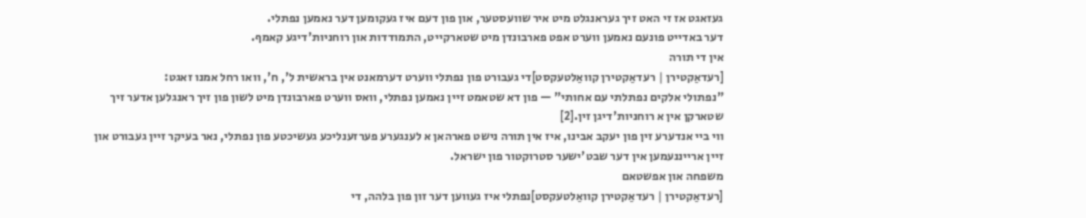געזאגט אז זי האט זיך געראנגלט מיט איר שוועסטער, און פון דעם איז געקומען דער נאמען נפתלי.
דער באדייט פונעם נאמען ווערט אפט פארבונדן מיט שטארקייט, התמודדות און רוחניות'דיגע קאמף.
אין די תורה
[רעדאַקטירן | רעדאַקטירן קוואַלטעקסט]די געבורט פון נפתלי ווערט דערמאנט אין בראשית ל', ח', וואו רחל אמנו זאגט:
"נפתולי אלקים נפתלתי עם אחותי" — פון דא שטאמט זיין נאמען נפתלי, וואס ווערט פארבונדן מיט לשון פון זיך ראנגלען אדער זיך שטארקן אין א רוחניות'דיגן זין.[2]
ווי ביי אנדערע זין פון יעקב אבינו, איז אין תורה נישט פארהאן א לענגערע פערזענליכע געשיכטע פון נפתלי, נאר בעיקר זיין געבורט און זיין ארייננעמען אין דער שבט'ישער סטרוקטור פון ישראל.
משפחה און אפשטאם
[רעדאַקטירן | רעדאַקטירן קוואַלטעקסט]נפתלי איז געווען דער זון פון בלהה, די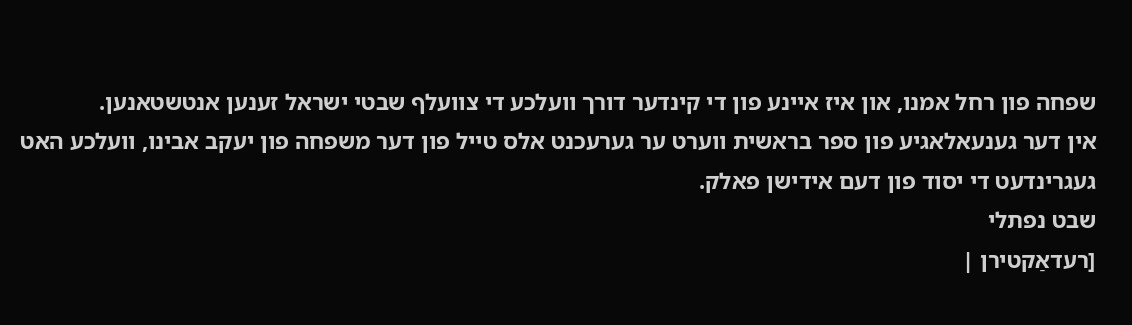שפחה פון רחל אמנו, און איז איינע פון די קינדער דורך וועלכע די צוועלף שבטי ישראל זענען אנטשטאנען.
אין דער גענעאלאגיע פון ספר בראשית ווערט ער גערעכנט אלס טייל פון דער משפחה פון יעקב אבינו, וועלכע האט געגרינדעט די יסוד פון דעם אידישן פאלק.
שבט נפתלי
[רעדאַקטירן |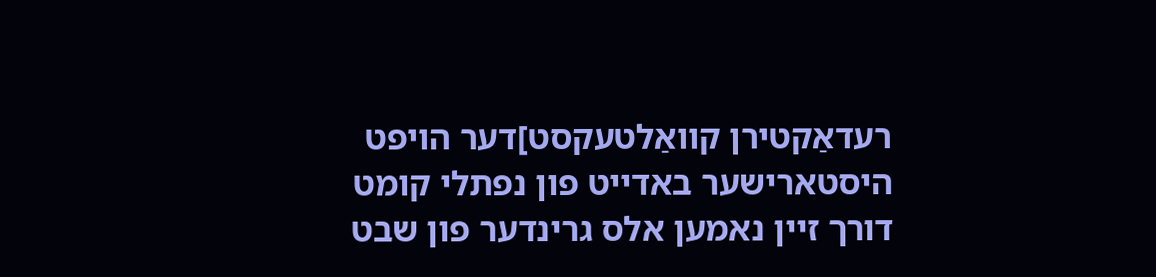רעדאַקטירן קוואַלטעקסט]דער הויפט היסטארישער באדייט פון נפתלי קומט דורך זיין נאמען אלס גרינדער פון שבט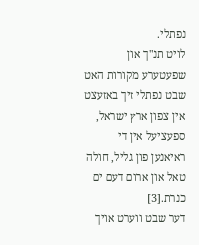נפתלי.
לויט תנ"ך און שפעטערע מקורות האט שבט נפתלי זיך באזעצט אין צפון ארץ ישראל, ספעציעל אין די ראיאנען פון גליל, חולה טאל און ארום דעם ים כנרת.[3]
דער שבט ווערט אויך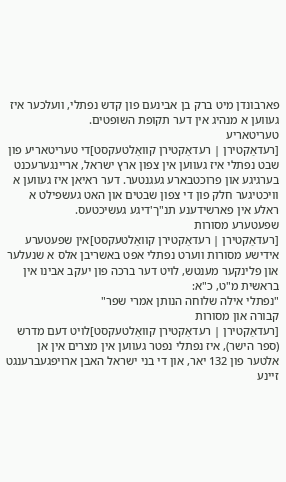פארבונדן מיט ברק בן אבינעם פון קדש נפתלי, וועלכער איז געווען א מנהיג אין דער תקופת השופטים.
טעריטאריע
[רעדאַקטירן | רעדאַקטירן קוואַלטעקסט]די טעריטאריע פון שבט נפתלי איז געווען אין צפון ארץ ישראל, אריינגערעכנט בערגיגע און פרוכטבארע געגנטער. דער ראיאן איז געווען א וויכטיגער חלק פון די צפון שבטים און האט געשפילט א ראלע אין פארשידענע תנ"ך'דיגע געשיכטעס.
שפעטערע מסורות
[רעדאַקטירן | רעדאַקטירן קוואַלטעקסט]אין שפעטערע אידישע מסורות ווערט נפתלי אפט באשריבן אלס א שנעלער און פלינקער מענטש, לויט דער ברכה פון יעקב אבינו אין בראשית מ"ט, כ"א:
"נפתלי אילה שלוחה הנותן אמרי שפר"
קבורה און מסורות
[רעדאַקטירן | רעדאַקטירן קוואַלטעקסט]לויט דעם מדרש (ספר הישר), איז נפתלי נפטר געווען אין מצרים אין אן אלטער פון 132 יאר, און די בני ישראל האבן ארויפגעברענגט זיינע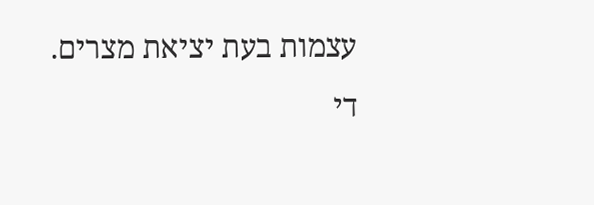עצמות בעת יציאת מצרים.
די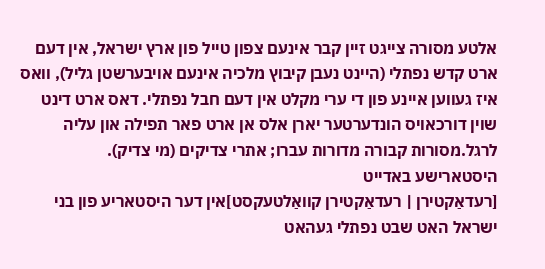אלטע מסורה צייגט זיין קבר אינעם צפון טייל פון ארץ ישראל, אין דעם ארט קדש נפתלי (היינט נעבן קיבוץ מלכיה אינעם אויבערשטן גליל), וואס איז געווען איינע פון די ערי מקלט אין דעם חבל נפתלי. דאס ארט דינט שוין דורכאויס הונדערטער יארן אלס אן ארט פאר תפילה און עליה לרגל.מסורות קבורה מדורות עברו; אתרי צדיקים (מי צדיק).
היסטארישע באדייט
[רעדאַקטירן | רעדאַקטירן קוואַלטעקסט]אין דער היסטאריע פון בני ישראל האט שבט נפתלי געהאט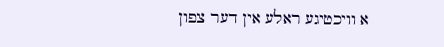א וויכטיגע ראלע אין דער צפון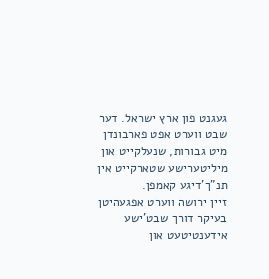געגנט פון ארץ ישראל. דער שבט ווערט אפט פארבונדן מיט גבורות, שנעלקייט און מיליטערישע שטארקייט אין תנ"ך'דיגע קאמפן.
זיין ירושה ווערט אפגעהיטן בעיקר דורך שבט'ישע אידענטיטעט און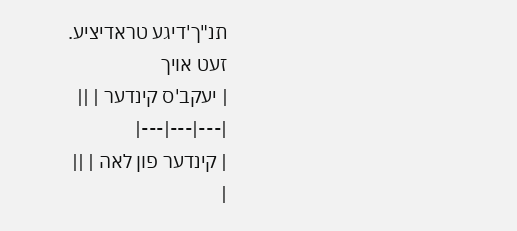תנ"ך'דיגע טראדיציע.
זעט אויך
| יעקב'ס קינדער | ||
|---|---|---|
| קינדער פון לאה | ||
|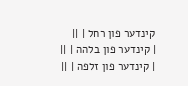קינדער פון רחל | ||
| קינדער פון בלהה | ||
| קינדער פון זלפה | ||